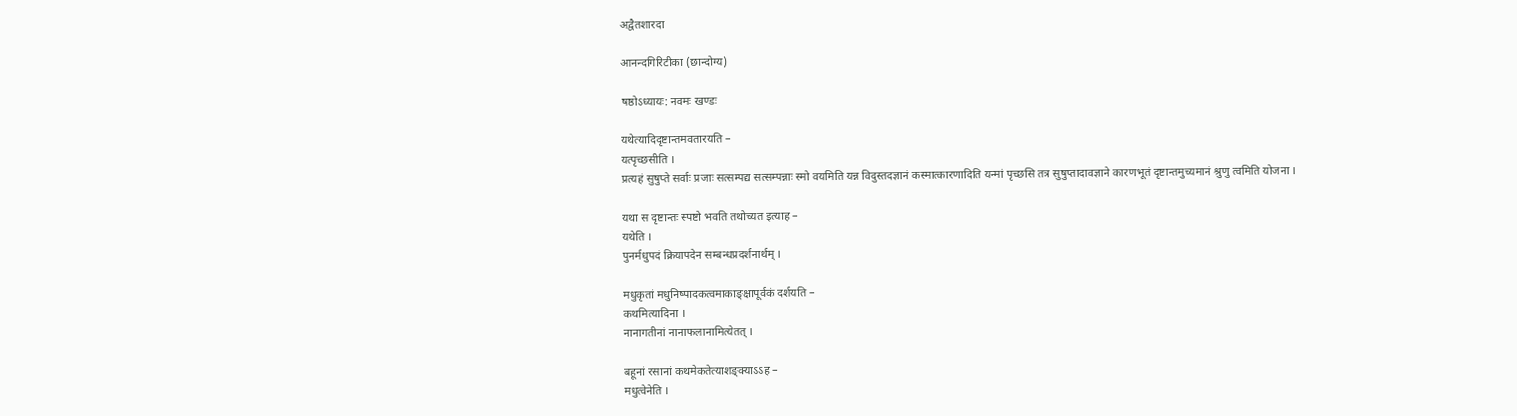अद्वैतशारदा

आनन्दगिरिटीका (छान्दोग्य)

षष्ठोऽध्यायः: नवमः खण्डः

यथेत्यादिदृष्टान्तमवतारयति –
यत्पृच्छसीति ।
प्रत्यहं सुषुप्ते सर्वाः प्रजाः सत्सम्पद्य सत्सम्पन्नाः स्मो वयमिति यन्न विदुस्तदज्ञानं कस्मात्कारणादिति यन्मां पृच्छसि तत्र सुषुप्तादावज्ञाने कारणभूतं दृष्टान्तमुच्यमानं श्रुणु त्वमिति योजना ।

यथा स दृष्टान्तः स्पष्टो भवति तथोच्यत इत्याह –
यथेति ।
पुनर्मधुपदं क्रियापदेन सम्बन्धप्रदर्शनार्थम् ।

मधुकृतां मधुनिष्पादकत्वमाकाङ्क्षापूर्वकं दर्शयति –
कथमित्यादिना ।
नानागतीनां नानाफलानामित्येतत् ।

बहूनां रसानां कथमेकतेत्याशङ्क्याऽऽह –
मधुत्वेनेति ।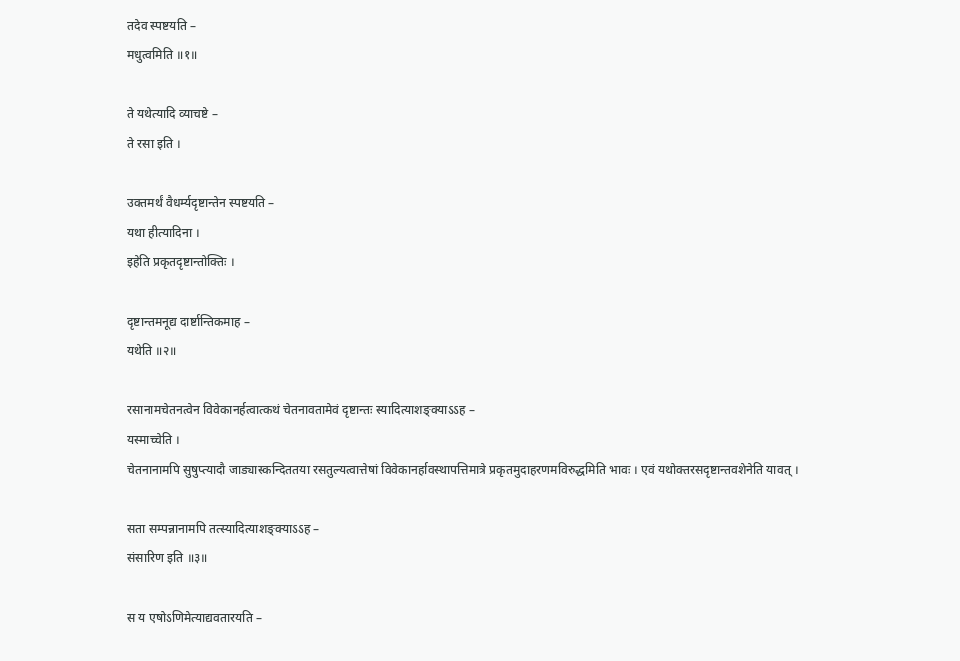तदेव स्पष्टयति –
मधुत्वमिति ॥१॥

ते यथेत्यादि व्याचष्टे –
ते रसा इति ।

उक्तमर्थं वैधर्म्यदृष्टान्तेन स्पष्टयति –
यथा हीत्यादिना ।
इहेति प्रकृतदृष्टान्तोक्तिः ।

दृष्टान्तमनूद्य दार्ष्टान्तिकमाह –
यथेति ॥२॥

रसानामचेतनत्वेन विवेकानर्हत्वात्कथं चेतनावतामेवं दृष्टान्तः स्यादित्याशङ्क्याऽऽह –
यस्माच्चेति ।
चेतनानामपि सुषुप्त्यादौ जाड्यास्कन्दिततया रसतुल्यत्वात्तेषां विवेकानर्हावस्थापत्तिमात्रे प्रकृतमुदाहरणमविरुद्धमिति भावः । एवं यथोक्तरसदृष्टान्तवशेनेति यावत् ।

सता सम्पन्नानामपि तत्स्यादित्याशङ्क्याऽऽह –
संसारिण इति ॥३॥

स य एषोऽणिमेत्याद्यवतारयति –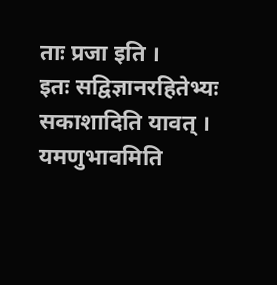ताः प्रजा इति ।
इतः सद्विज्ञानरहितेभ्यः सकाशादिति यावत् । यमणुभावमिति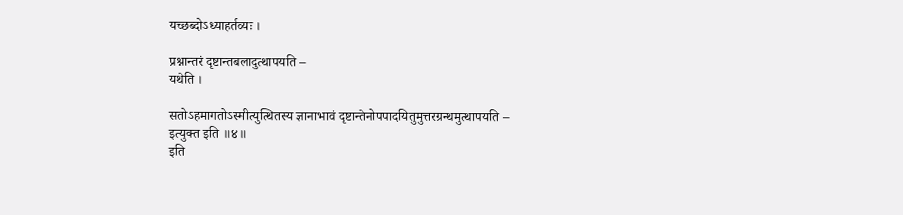यच्छब्दोऽध्याहर्तव्यः ।

प्रश्नान्तरं दृष्टान्तबलादुत्थापयति –
यथेति ।

सतोऽहमागतोऽस्मीत्युत्थितस्य ज्ञानाभावं दृष्टान्तेनोपपादयितुमुत्तरग्रन्थमुत्थापयति –
इत्युक्त इति ॥४॥
इति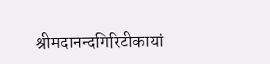श्रीमदानन्दगिरिटीकायां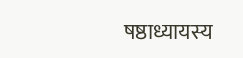षष्ठाध्यायस्य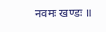नवमः खण्डः ॥